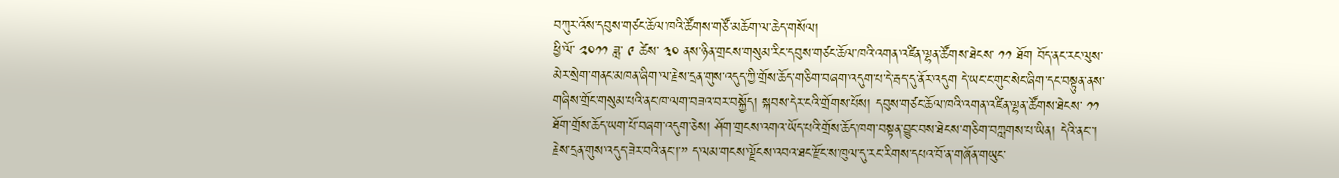བཀུར་འོས་དབུས་གཙང་ཆོལ་ཁའི་ཚོགས་གཙོ་མཆོག་ལ་ཆེད་གསོལ།
ཕྱི་ལོ་ ༢༠༡༡ ཟླ་ ༩ ཚེས་ ༣༠ ནས་ཉིན་གྲངས་གསུམ་རིང་དབུས་གཙང་ཆོལ་ཁའི་འགན་འཛིན་ལྷན་ཚོགས་ཐེངས་ ༡༡ ཐོག བོད་ནང་རང་ལུས་མེར་སྲེག་གནང་མཁན་ཞིག་ལ་རྗེས་དྲན་གུས་འདུད་ཀྱི་གྲོས་ཆོད་གཅིག་བཞག་འདུག་པ་དེ་རྦད་དུ་ནོར་འདུག དེ་ཡང་ང་གུང་སེང་ཞིག་དང་བསྟུན་ནས་གཞིས་གྲོང་གསུམ་པའི་ནང་ཁ་ལག་བཟའ་བར་བསྐྱོད། སྐབས་དེར་ངའི་གྲོགས་པོས། དབུས་གཙང་ཆོལ་ཁའི་འགན་འཛིན་ལྷན་ཚོགས་ཐེངས་ ༡༡ ཐོག་གྲོས་ཆོད་ཡག་པོ་བཞག་འདུག་ཅེས། ཤོག་གྲངས་འགའ་ཡོད་པའི་གྲོས་ཆོད་ཁག་བསྟན་བྱུང་བས་ཐེངས་གཅིག་བཀླགས་པ་ཡིན། དེའི་ནང་་།
རྗེས་དྲན་གུས་འདུད་ཟེར་བའི་ནང་།་” ད་ལམ་གངས་ལྗོངས་འབའ་ཐང་རྫོང་ས་ཁུལ་དུ་རང་རིགས་དཔའ་བོ་ན་གཞོན་གཡུང་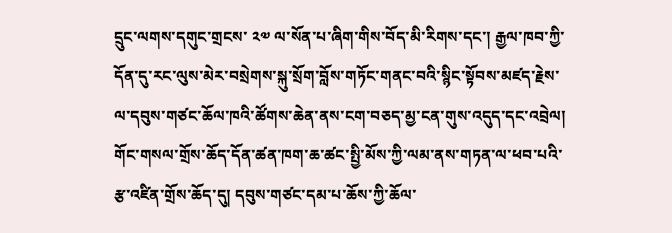དྲུང་ལགས་དགུང་གྲངས་ ༢༧ ལ་སོན་པ་ཞིག་གིས་བོད་མི་རིགས་དང་། རྒྱལ་ཁབ་ཀྱི་དོན་དུ་རང་ལུས་མེར་བསྲེགས་སྐུ་སྲོག་བློས་གཏོང་གནང་བའི་སྙིང་སྟོབས་མཛད་རྗེས་ལ་དབུས་གཙང་ཆོལ་ཁའི་ཚོགས་ཆེན་ནས་ངག་བཅད་མྱ་ངན་གུས་འདུད་དང་འབྲེལ། གོང་གསལ་གྲོས་ཆོད་དོན་ཚན་ཁག་ཆ་ཚང་སྤྱི་མོས་ཀྱི་ལམ་ནས་གཏན་ལ་ཕབ་པའི་རྩ་འཛིན་གྲོས་ཆོད་དུ། དབུས་གཙང་དམ་པ་ཆོས་ཀྱི་ཆོལ་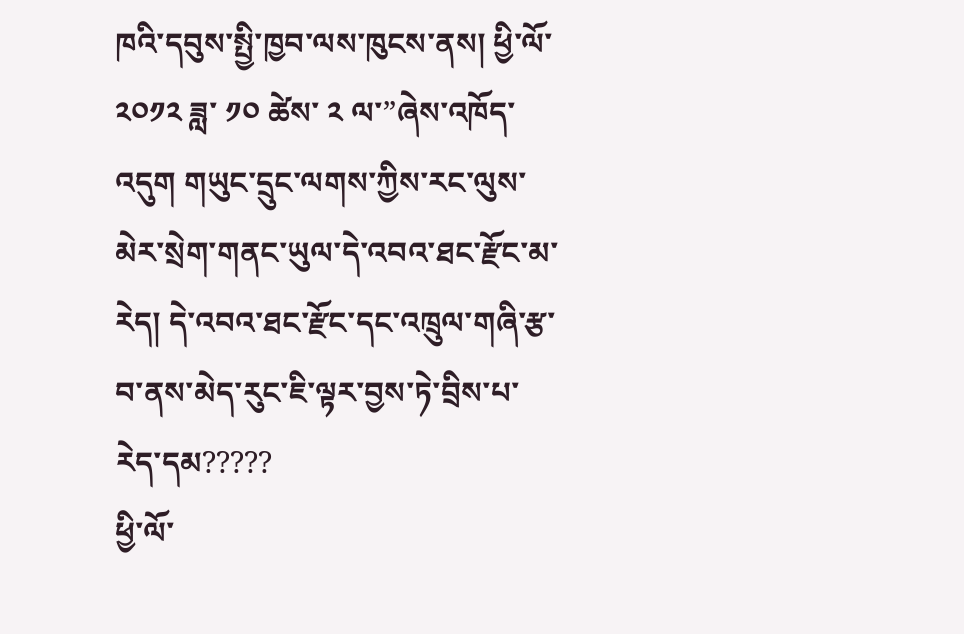ཁའི་དབུས་སྤྱི་ཁྱབ་ལས་ཁུངས་ནས། ཕྱི་ལོ་ ༢༠༡༢ ཟླ་ ༡༠ ཚེས་ ༢ ལ་”ཞེས་འཁོད་འདུག གཡུང་དྲུང་ལགས་ཀྱིས་རང་ལུས་མེར་སྲེག་གནང་ཡུལ་དེ་འབའ་ཐང་རྫོང་མ་རེད། དེ་འབའ་ཐང་རྫོང་དང་འཁྲུལ་གཞི་རྩ་བ་ནས་མེད་རུང་ཇི་ལྟར་བྱས་ཏེ་བྲིས་པ་རེད་དམ?????
ཕྱི་ལོ་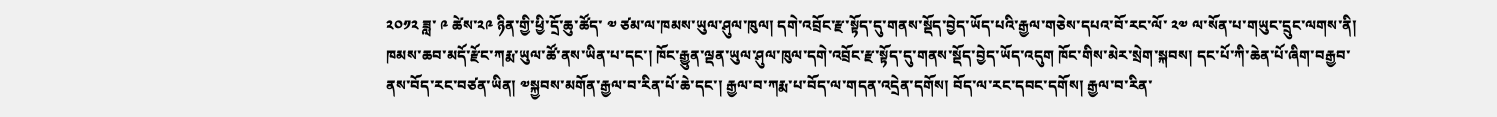༢༠༡༢ ཟླ་ ༩ ཚེས་༢༩ ཉིན་གྱི་ཕྱི་དྲོ་ཆུ་ཚོད་ ༧ ཙམ་ལ་ཁམས་ཡུལ་ཤུལ་ཁུལ། དགེ་འབྲོང་རྫ་སྟོད་དུ་གནས་སྡོད་བྱེད་ཡོད་པའི་རྒྱལ་གཅེས་དཔའ་བོ་རང་ལོ་ ༢༧ ལ་སོན་པ་གཡུང་དྲུང་ལགས་ནི། ཁམས་ཆབ་མདོ་རྫོང་ཀརྨ་ཡུལ་ཚོ་ནས་ཡིན་པ་དང་། ཁོང་རྒྱུན་ལྡན་ཡུལ་ཤུལ་ཁུལ་དགེ་འབྲོང་རྫ་སྟོད་དུ་གནས་སྡོད་བྱེད་ཡོད་འདུག ཁོང་གིས་མེར་སྲེག་སྐབས། དང་པོ་ཀི་ཆེན་པོ་ཞིག་བརྒྱབ་ནས་བོད་རང་བཙན་ཡིན། ༧སྐྱབས་མགོན་རྒྱལ་བ་རིན་པོ་ཆེ་དང་། རྒྱལ་བ་ཀརྨ་པ་བོད་ལ་གདན་འདྲེན་དགོས། བོད་ལ་རང་དབང་དགོས། རྒྱལ་བ་རིན་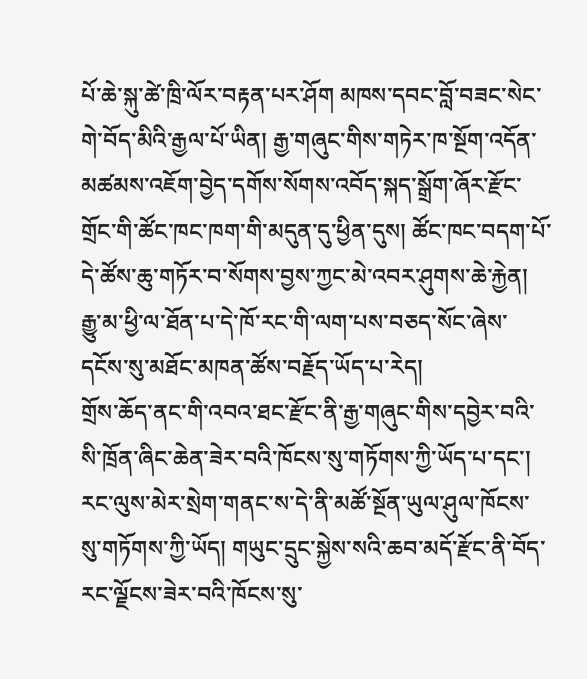པོ་ཆེ་སྐུ་ཚེ་ཁྲི་ལོར་བརྟན་པར་ཤོག མཁས་དབང་བློ་བཟང་སེང་གེ་བོད་མིའི་རྒྱལ་པོ་ཡིན། རྒྱ་གཞུང་གིས་གཏེར་ཁ་སྔོག་འདོན་མཚམས་འཇོག་བྱེད་དགོས་སོགས་འབོད་སྐད་སྒྲོག་ཞོར་རྫོང་གྲོང་གི་ཚོང་ཁང་ཁག་གི་མདུན་དུ་ཕྱིན་དུས། ཚོང་ཁང་བདག་པོ་དེ་ཚོས་ཆུ་གཏོར་བ་སོགས་བྱས་ཀྱང་མེ་འབར་ཤུགས་ཆེ་རྐྱེན། རྒྱུ་མ་ཕྱི་ལ་ཐོན་པ་དེ་ཁོ་རང་གི་ལག་པས་བཅད་སོང་ཞེས་དངོས་སུ་མཐོང་མཁན་ཚོས་བརྗོད་ཡོད་པ་རེད།
གྲོས་ཆོད་ནང་གི་འབའ་ཐང་རྫོང་ནི་རྒྱ་གཞུང་གིས་དབྱེར་བའི་སི་ཁྲོན་ཞིང་ཆེན་ཟེར་བའི་ཁོངས་སུ་གཏོགས་ཀྱི་ཡོད་པ་དང་། རང་ལུས་མེར་སྲེག་གནང་ས་དེ་ནི་མཚོ་སྔོན་ཡུལ་ཤུལ་ཁོངས་སུ་གཏོགས་ཀྱི་ཡོད། གཡུང་དྲུང་སྐྱེས་སའི་ཆབ་མདོ་རྫོང་ནི་བོད་རང་ལྗོངས་ཟེར་བའི་ཁོངས་སུ་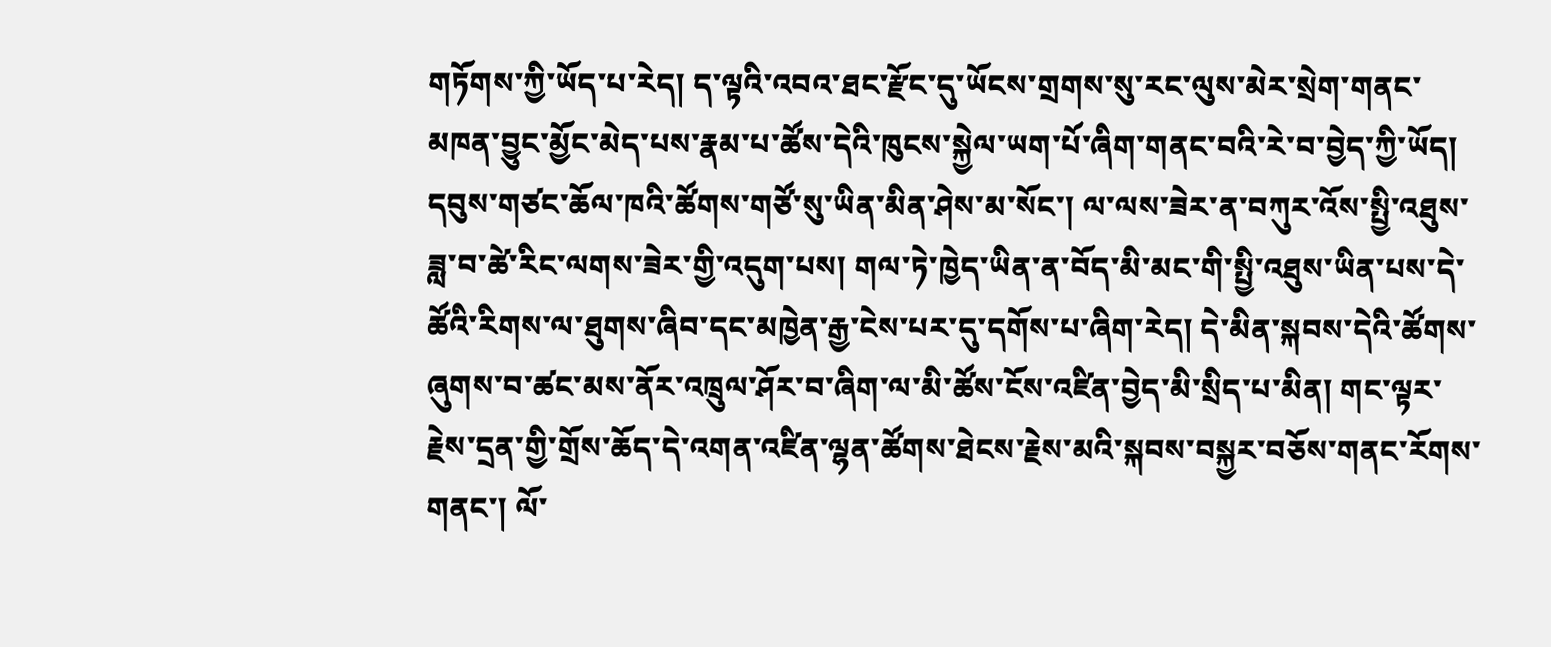གཏོགས་ཀྱི་ཡོད་པ་རེད། ད་ལྟའི་འབའ་ཐང་རྫོང་དུ་ཡོངས་གྲགས་སུ་རང་ལུས་མེར་སྲེག་གནང་མཁན་བྱུང་མྱོང་མེད་པས་རྣམ་པ་ཚོས་དེའི་ཁུངས་སྐྱེལ་ཡག་པོ་ཞིག་གནང་བའི་རེ་བ་བྱེད་ཀྱི་ཡོད། དབུས་གཙང་ཆོལ་ཁའི་ཚོགས་གཙོ་སུ་ཡིན་མིན་ཤེས་མ་སོང་། ལ་ལས་ཟེར་ན་བཀུར་འོས་སྤྱི་འཐུས་ཟླ་བ་ཚེ་རིང་ལགས་ཟེར་གྱི་འདུག་པས། གལ་ཏེ་ཁྱེད་ཡིན་ན་བོད་མི་མང་གི་སྤྱི་འཐུས་ཡིན་པས་དེ་ཚོའི་རིགས་ལ་ཐུགས་ཞིབ་དང་མཁྱེན་རྒྱ་ངེས་པར་དུ་དགོས་པ་ཞིག་རེད། དེ་མིན་སྐབས་དེའི་ཚོགས་ཞུགས་བ་ཚང་མས་ནོར་འཁྲུལ་ཤོར་བ་ཞིག་ལ་མི་ཚོས་ངོས་འཛིན་བྱེད་མི་སྲིད་པ་མིན། གང་ལྟར་རྗེས་དྲན་གྱི་གྲོས་ཆོད་དེ་འགན་འཛིན་ལྷན་ཚོགས་ཐེངས་རྗེས་མའི་སྐབས་བསྐྱར་བཅོས་གནང་རོགས་གནང་། ལོ་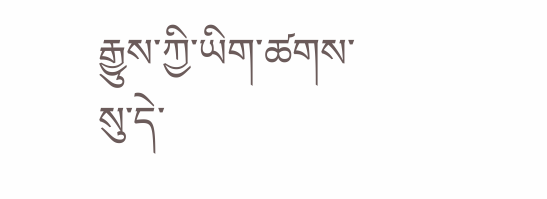རྒྱུས་ཀྱི་ཡིག་ཚགས་སུ་དེ་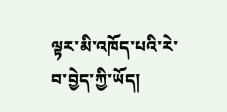ལྟར་མི་འཁོད་པའི་རེ་བ་བྱེད་ཀྱི་ཡོད།